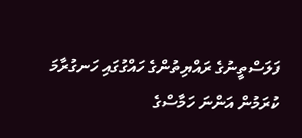ފަލަސްތީނުގެ ރައްޔިތުންގެ ހައްގުގައި ހަނގުރާމަ ކުރަމުން އަންނަ ހަމާސްގެ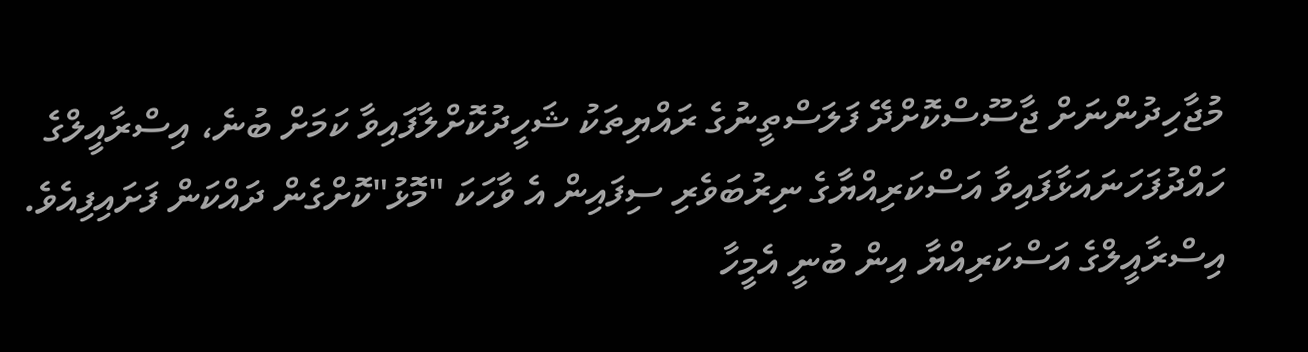މުޖާހިދުންނަށް ޖާސޫސްކޮށްދޭ ފަލަސްތީނުގެ ރައްޔިތަކު ޝަހީދުކޮށްލާފައިވާ ކަމަށް ބުނެ، އިސްރާއީލްގެ ހައްދުފަހަނައަޅާފައިވާ އަސްކަރިއްޔާގެ ނިރުބަވެރި ސިފައިން އެ ވާހަކަ "މޮޅު"ކޮށްގެން ދައްކަން ފަށައިފިއެވެ.
އިސްރާއީލްގެ އަސްކަރިއްޔާ އިން ބުނީ އެމީހާ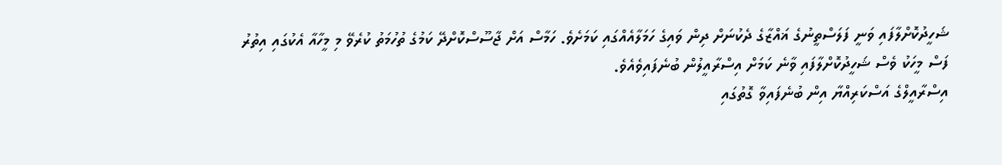ޝަހީދުކޮށްލާފައި ވަނީ ފަލަސްތީނުގެ ޣައްޒާގެ ދެކުނަށް ދިން ވައިގެ ހަމަލާއެއްގައި ކަމަށެވެ. ހަމާސް އަށް ޖާސޫސްކޮށްދޭ ކަމުގެ ތުހުމަތު ކުރެވޭ މި މީހާއާ އެކުގައި އިތުރު ފަސް މީހަކު ވެސް ޝަހީދުކޮށްލާފައި ވާނެ ކަމަށް އިސްރާއީލުން ބުނެފައިވެއެވެ.
އިސްރާއީލްގެ އަސްކަރިއްޔާ އިން ބުނެފައިވާ ގޮތުގައި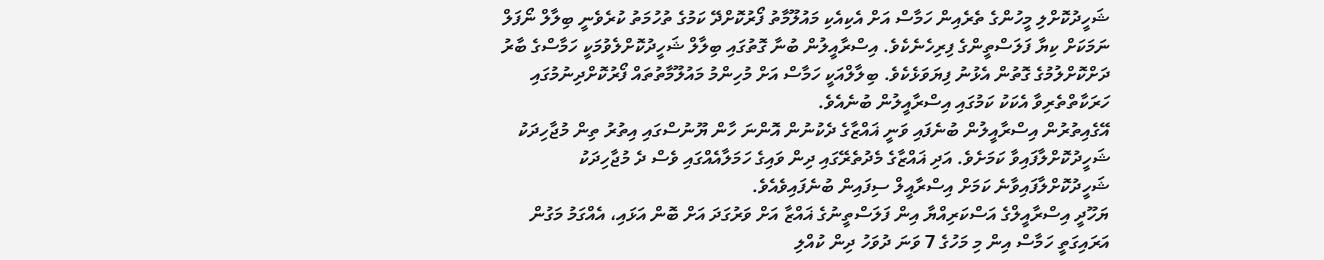ޝަހީދުކޮށްލި މީހުންގެ ތެރެއިން ހަމާސް އަށް އެކިއެކި މައުލޫމާތު ފޯރުކޮށްދޭ ކަމުގެ ތުހުމަތު ކުރެވެނީ ބިލާލް ނޯފަލް ނަމަކަށް ކިޔާ ފަލަސްތީންގެ ފިރިހެނެކެވެ. އިސްރާއީލުން ބުނާ ގޮތުގައި ބިލާލް ޝަހީދުކޮށްލެވުމަކީ ހަމާސްގެ ބާރު ދަށްކޮށްލުމުގެ ގޮތުން އެޅުނު ފިޔަވަޅެކެވެ. ބިލާލްއަކީ ހަމާސް އަށް މުހިންމު މައުލޫމާތުތައް ފޯރުކޮށްދިނުމުގައި ހަރަކާތްތެރިވާ އެކަކު ކަމުގައި އިސްރާއީލުން ބުނެއެވެ.
އޭގެއިތުރުން އިސްރާއީލުން ބުނެފައި ވަނީ ޣައްޒާގެ ދެކުނުން އޮންނަ ހާން ޔޫނުސްގައި އިތުރު ތިން މުޖާހިދަކު ޝަހީދުކޮށްލާފައިވާ ކަމަށެވެ. އަދި ޣައްޒާގެ މެދުތެރޭގައި ދިން ވައިގެ ހަމަލާއެއްގައި ވެސް ދެ މުޖާހިދަކު ޝަހީދުކޮށްލާފައިވާނެ ކަމަށް އިސްރާއީލް ސިފައިން ބުނެފައިވެއެވެ.
ޔަހޫދީ އިސްރާއީލްގެ އަސްކަރިއްޔާ އިން ފަލަސްތީނުގެ ޣައްޒާ އަށް ވަރުގަދަ އަށް ބޮން އަޅައި، އެއްގަމު މަގުން އަރައިގަތީ ހަމާސް އިން މި މަހުގެ 7 ވަނަ ދުވަހު ދިން ކުއްލި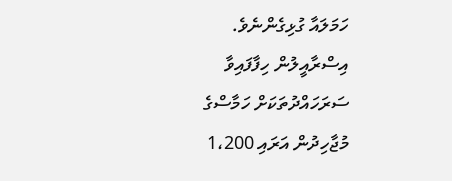ހަމަލައާ ގުޅިގެންނެވެ. އިސްރާއީލުން ހިފާފައިވާ ސަރަހައްދުތަކަށް ހަމާސްގެ މުޖާހިދުން އަރައި 1،200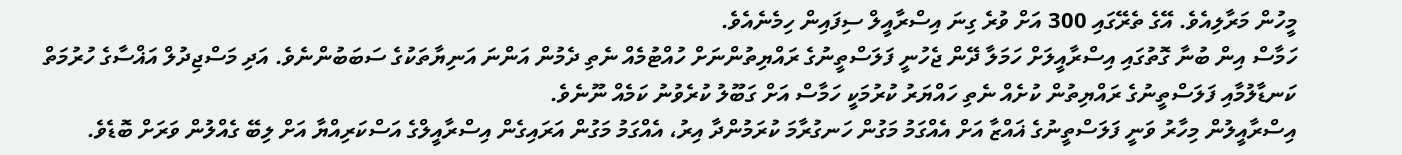މީހުން މަރާލިއެވެ. އޭގެ ތެރޭގައި 300 އަށް ވުރެ ގިނަ އިސްރާއީލް ސިފައިން ހިމެނެއެވެ.
ހަމާސް އިން ބުނާ ގޮތުގައި އިސްރާއީލަށް ހަމަލާ ދޭން ޖެހުނީ ފަލަސްތީނުގެ ރައްޔިތުންނަށް ހުއްޓުމެއް ނެތި ދެމުން އަންނަ އަނިޔާތަކުގެ ސަބަބުންނެވެ. އަދި މަސްޖިދުލް އަޣްސާގެ ހުރުމަތް ކަނޑާލުމާއި ފަލަސްތީނުގެ ރައްޔިތުން ކުށެއް ނެތި ހައްޔަރު ކުރުމަކީ ހަމާސް އަށް ގަބޫލު ކުރެވުނު ކަމެއް ނޫނެވެ.
އިސްރާއީލުން މިހާރު ވަނީ ފަލަސްތީނުގެ ޣައްޒާ އަށް އެއްގަމު މަގުން ހަނގުރާމަ ކުރަމުންދާ އިރު، އެއްގަމު މަގުން އަރައިގެން އިސްރާއީލްގެ އަސްކަރިއްޔާ އަށް ލިބޭ ގެއްލުން ވަރަށް ބޮޑެވެ.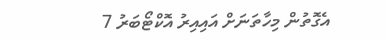އެގޮތުން މިހާތަނަށް އައިއިރު އޮކްޓޯބަރު 7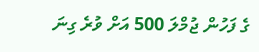ގެ ފަހުން ޖުމްލަ 500 އަށް ވުރެ ގިނަ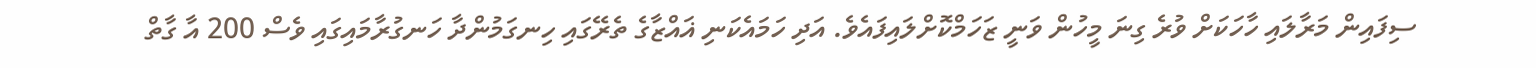ސިފައިން މަރާލައި ހާހަކަށް ވުރެ ގިނަ މީހުން ވަނީ ޒަހަމްކޮށްލައިފައެވެ. އަދި ހަމައެކަނި ޣައްޒާގެ ތެރޭގައި ހިނގަމުންދާ ހަނގުރާމައިގައި ވެސް 200 އާ ގާތް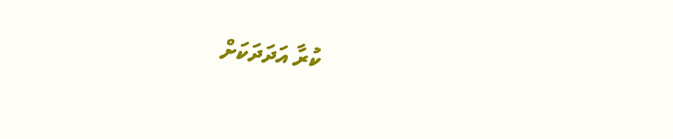ކުރާ އަދަދަކަށް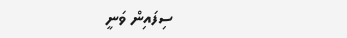ސިފައިން ވަނީ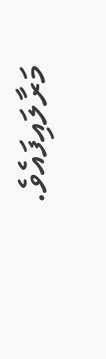މަރާލައިފައެވެ.